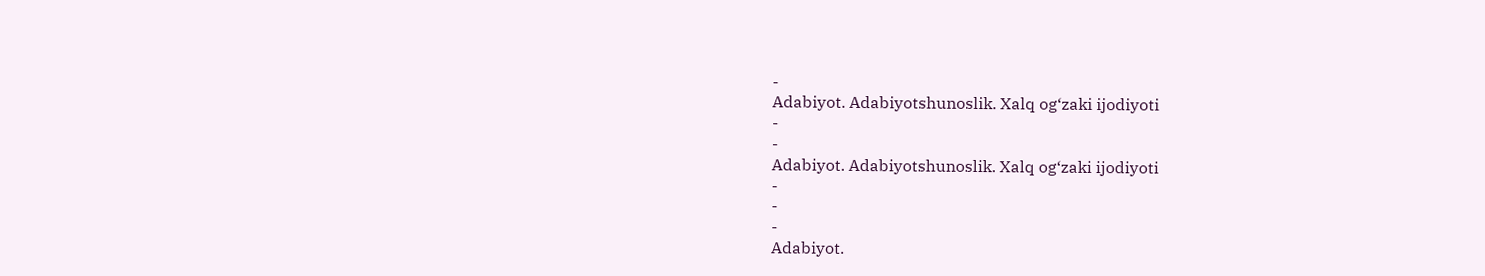-
Adabiyot. Adabiyotshunoslik. Xalq og‘zaki ijodiyoti
-
-
Adabiyot. Adabiyotshunoslik. Xalq og‘zaki ijodiyoti
-
-
-
Adabiyot.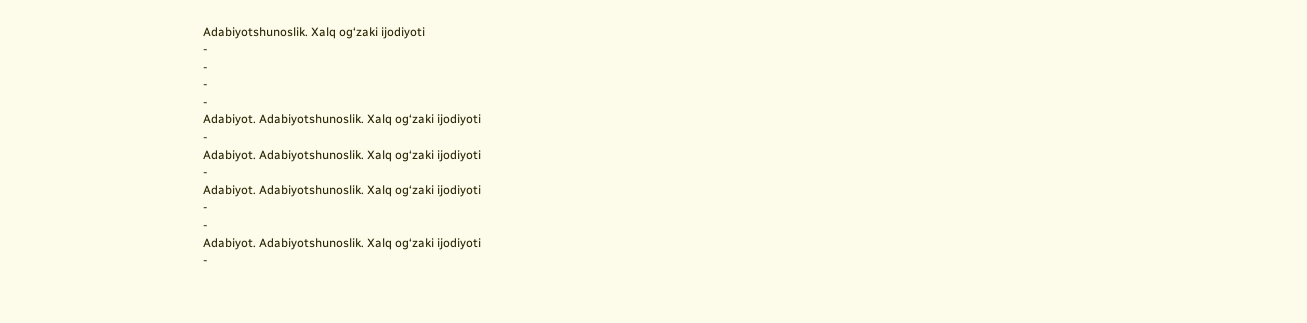Adabiyotshunoslik. Xalq og‘zaki ijodiyoti
-
-
-
-
Adabiyot. Adabiyotshunoslik. Xalq og‘zaki ijodiyoti
-
Adabiyot. Adabiyotshunoslik. Xalq og‘zaki ijodiyoti
-
Adabiyot. Adabiyotshunoslik. Xalq og‘zaki ijodiyoti
-
-
Adabiyot. Adabiyotshunoslik. Xalq og‘zaki ijodiyoti
-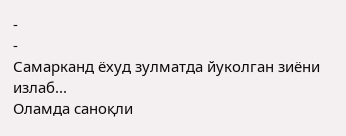-
-
Самарканд ёхуд зулматда йуколган зиёни излаб...
Оламда саноқли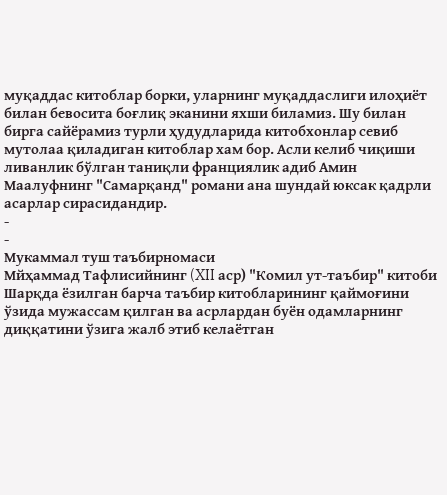муқаддас китоблар борки, уларнинг муқаддаслиги илоҳиёт билан бевосита боғлиқ эканини яхши биламиз. Шу билан бирга сайёрамиз турли ҳудудларида китобхонлар севиб мутолаа қиладиган китоблар хам бор. Асли келиб чиқиши ливанлик бўлган таниқли франциялик адиб Амин Маалуфнинг "Самарқанд" романи ана шундай юксак қадрли асарлар сирасидандир.
-
-
Мукаммал туш таъбирномаси
Мйҳаммад Тафлисийнинг (XII аср) "Комил ут-таъбир" китоби Шарқда ёзилган барча таъбир китобларининг қаймоғини ўзида мужассам қилган ва асрлардан буён одамларнинг диққатини ўзига жалб этиб келаётган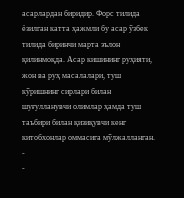асарлардан биридир. Форс тилида ёзилган катта ҳажмли бу асар ўзбек тилида биринчи марта эълон қилинмоқда. Асар кишининг руҳияти, жон ва руҳ масалалари, туш кўришнинг сирлари билан шуғулланувчи олимлар ҳамда туш таъбири билан қизиқувчи кенг китобхонлар оммасига мўлжалланган.
-
-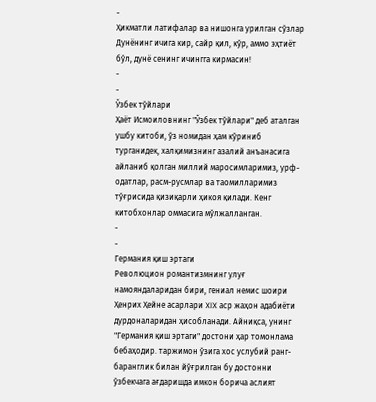-
Ҳикматли латифалар ва нишонга урилган сўзлар
Дунёнинг ичига кир, сайр қил, кўр, аммо эҳтиёт бўл, дунё сенинг ичингга кирмасин!
-
-
Ўзбек тўйлари
Ҳаёт Исмоиловнинг "Ўзбек тўйлари" деб аталган ушбу китоби, ўз номидан ҳам кўриниб турганидек, халқимизнинг азалий анъанасига айланиб қолган миллий маросимларимиз, урф-одатлар, расм-русмлар ва таомилларимиз тўғрисида қизиқарли ҳикоя қилади. Кенг китобхонлар оммасига мўлжалланган.
-
-
Германия қиш эртаги
Революцион романтизмнинг улуғ намояндаларидан бири, гениал немис шоири Ҳенрих Ҳейне асарлари XIX аср жаҳон адабиёти дурдоналаридан ҳисобланади. Айниқса, унинг "Германия қиш эртаги" достони ҳар томонлама бебаҳодир. таржимон ўзига хос услубий ранг-баранглик билан йўғрилган бу достонни ўзбекчага ағдаришда имкон борича аслият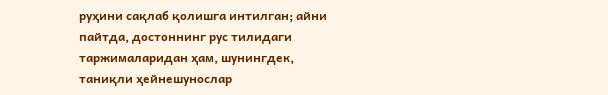руҳини сақлаб қолишга интилган; айни пайтда, достоннинг рус тилидаги таржималаридан ҳам, шунингдек, таниқли ҳейнешунослар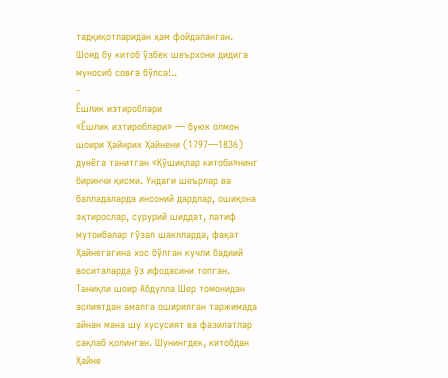тадқиқотларидан ҳам фойдаланган. Шояд бу китоб ўзбек шеърхони дидига муносиб совға бўлса!..
-
Ёшлик изтироблари
«Ёшлик изтироблари» — буюк олмон шоири Ҳайнрих Ҳайнени (1797—1836) дунёга танитган «Қўшиқлар китоби»нинг биринчи қисми. Ундаги шеърлар ва балладаларда инсоний дардлар, ошиқона эҳтирослар, сурурий шиддат, латиф мутоибалар гўзал шаклларда, фақат Ҳайнегагина хос бўлган кучли бадиий воситаларда ўз ифодасини топган. Таниқли шоир Абдулла Шер томонидан аслиятдан амалга оширилган таржимада айнан мана шу хусусият ва фазилатлар сақлаб қолинган. Шунингдек, китобдан Ҳайне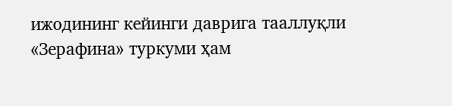ижодининг кейинги даврига тааллуқли «Зерафина» туркуми ҳам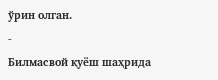ўрин олган.
-
Билмасвой қуёш шаҳрида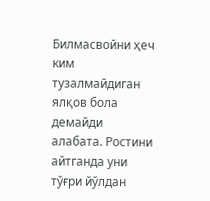Билмасвойни ҳеч ким тузалмайдиган ялқов бола демайди алабата. Ростини айтганда уни тўғри йўлдан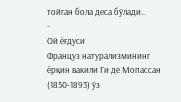тойган бола деса бўлади..
-
Ой ёғдуси
Француз натурализмининг ёрқин вакили Ги де Мопассан (1850-1893) ўз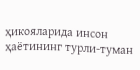ҳикояларида инсон ҳаётининг турли-туман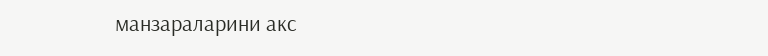манзараларини акс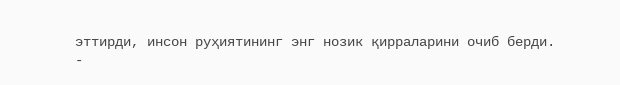эттирди, инсон руҳиятининг энг нозик қирраларини очиб берди.
-